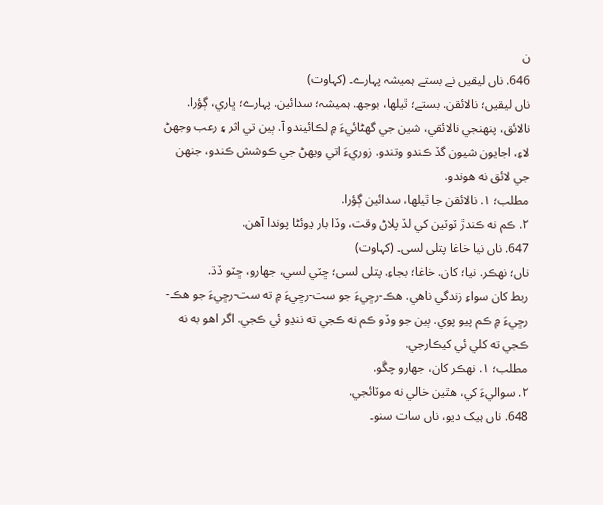ن
646. ناں لیقیں نے بستے ہمیشہ پہارے۔ (کہاوت)
ناں لیقیں؛ نالائقن. بستے؛ ٿيلھا، بوجھ. ہمیشہ؛ سدائين. پہارے؛ ڀاري، ڳؤرا.
نالائق، پنھنجي نالائقي، شين جي گھڻائيءَ ۾ لڪائيندو آ. ٻين تي اثر ۽ رعب وجھڻ لاءِ، اجايون شيون گڏ ڪندو وتندو. زوريءَ اتي ويھڻ جي ڪوشش ڪندو، جنھن جي لائق نه ھوندو.
مطلب؛ ۱. نالائقن جا ٿيلھا، سدائين ڳؤرا.
۲. ڪم نه ڪندڙ ٽوٽين کي لڏ پلاڻ وقت، وڏا بار ڍوئڻا پوندا آھن.
647. ناں نیا خاغا پتلی لسی۔ (کہاوت)
ناں؛ نھڪر. نیا؛ کان. خاغا؛ بجاءِ. پتلی لسی؛ ڇٽي لسي، جھارو، ڇٽو ڏڌ.
ربط کان سواءِ زندگي ناھي. ھڪ-رڇيءَ جو ست-رڇيءَ ۾ ته ست-رڇيءَ جو ھڪ-رڇيءَ ۾ ڪم پيو پوي. ٻين جو وڏو ڪم نه ڪجي ته ننڍو ئي ڪجي. اگر اھو به نه ڪجي ته کلي ئي کيڪارجي.
مطلب؛ ۱. نھڪر کان، جھارو چڱو.
۲. سواليءَ کي، ھٿين خالي نه موٽائجي.
648. ناں ہیک دیو، ناں سات سنو۔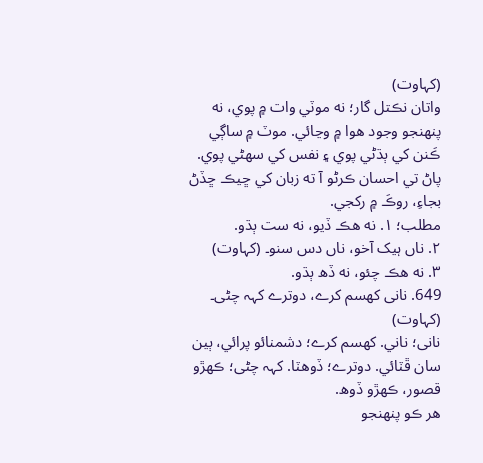(کہاوت)
واتان نڪتل گار؛ نه موٽي وات ۾ پوي، نه پنھنجو وجود ھوا ۾ وڃائي. موٽ ۾ ساڳي ڪَنن کي ٻڌڻي پوي ۽ نفس کي سھڻي پوي. پاڻ تي احسان ڪرڻو آ ته زبان کي ڇيڪ ڇڏڻ بجاءِ، روڪَ ۾ رکجي.
مطلب؛ ۱. نه ھڪ ڏيو، نه ست ٻڌو.
۲. ناں ہیک آخو، ناں دس سنو۔ (کہاوت)
۳. نه ھڪ چئو، نه ڏھ ٻڌو.
649. نانی کھسم کرے، دوترے کہہ چٹی۔ (کہاوت)
نانی؛ ناني. کھسم کرے؛ دشمنائو پرائي، ٻين سان ڦٽائي. دوترے؛ ڏوھٽا. کہہ چٹی؛ ڪھڙو قصور، ڪھڙو ڏوھ.
ھر ڪو پنھنجو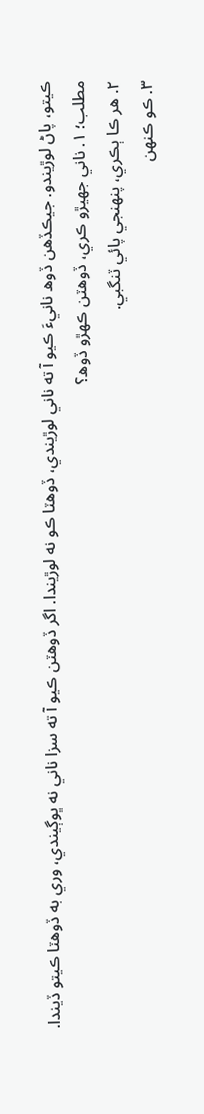ڪيتو، پاڻ لوڙيندو. جيڪڏهن ڏوھ نانيءَ ڪيو آ ته ناني لوڙيندي، ڏوھٽا ڪو نه لوڙيندا. اگر ڏوھٽن ڪيو آ ته سزا ناني نه ڀوڳيندي، وري به ڏوھٽا ڪيتو ڏيندا.
مطلب؛ ۱. ناني جھيڙو ڪري، ڏوھٽن ڪھڙو ڏوھ؟
۲. ھر ڪا ٻڪري، پنھنجي پائي ٽنگبي.
۳. ڪو ڪنھن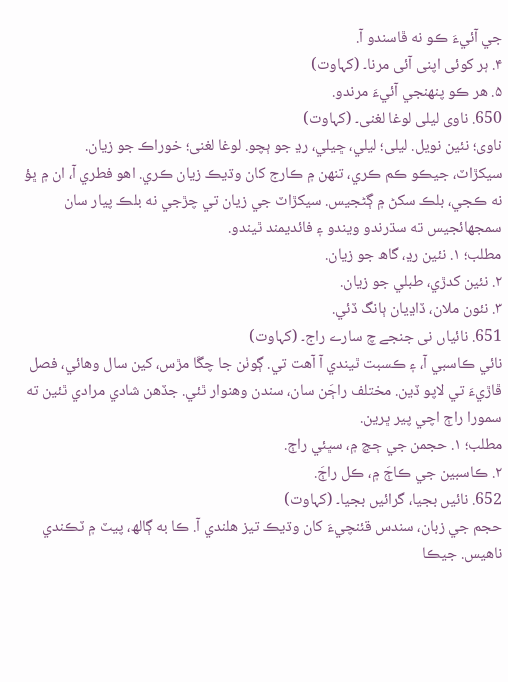جي آئيءَ ڪو نه ڦاسندو آ.
۴. ہر کوئی اپنی آئی مرنا۔ (کہاوت)
۵. ھر ڪو پنھنجي آئيءَ مرندو.
650. ناوی لیلی لوغا لغنی۔ (کہاوت)
ناوی؛ نئين نويل. لیلی؛ ليلي، ڇيلي، رڍ جو ٻچو. لوغا لغنی؛ خوراڪ جو زيان.
سيکڙاٽ، جيڪو ڪم ڪري، تنھن ۾ ڪارج کان وڌيڪ زيان ڪري. اھو فطري آ، ان ۾ ڀؤ نه ڪجي، بلڪ سکڻ ۾ ڳڻجيس. سيکڙاٽ جي زيان تي چڙجي نه بلڪ پيار سان سمجھائجيس ته سڌرندو ويندو ۽ فائديمند ٿيندو.
مطلب؛ ۱. نئين رڍ، گاھ جو زيان.
۲. نئين کدڙي، طبلي جو زيان.
۳. نئون ملان، ڏاڍيان ٻانگ ڏئي.
651. نائیاں نی جنجے چ سارے راج۔ (کہاوت)
نائي ڪاسبي آ، ۽ ڪسبت ٿيندي آ آھت تي. ڳوٺن جا چڱا مڙس، کين سال وھائي، فصل ڦاڙيءَ تي لاپو ڏين. مختلف راڄَن سان، سندن وھنوار ٿئي. جڏھن شادي مرادي ٿئين ته سمورا راڄ اچي پير ڀرين.
مطلب؛ ۱. حجمن جي ڄڃ ۾، سڀئي راڄ.
۲. ڪاسبين جي ڪاڄَ ۾، ڪل راڄَ.
652. نائیں بجیا، گرائیں بجیا۔ (کہاوت)
حجم جي زبان، سندس قئنچيءَ کان وڌيڪ تيز ھلندي آ. ڪا به ڳالھ، پيٽ ۾ ٽڪندي ناھيس. جيڪا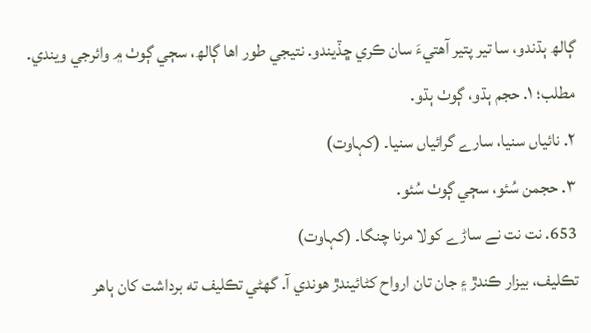ڳالھ ٻڌندو، سا تير پتير آھتيءَ سان ڪري ڇڏيندو. نتيجي طور اھا ڳالھ، سڄي ڳوٺ ۾ وائرجي ويندي.
مطلب؛ ۱. حجم ٻڌو، ڳوٺ ٻڌو.
۲. نائیاں سنیا، سارے گرائیاں سنیا۔ (کہاوت)
۳. حجمن سُئو، سڄي ڳوٺ سُئو.
653. نت نت نے ساڑے کولا مرنا چنگا۔ (کہاوت)
تڪليف، بيزار ڪندڙ ۽ جان تان ارواح کڻائيندڙ ھوندي آ. گھڻي تڪليف ته برداشت کان ٻاھر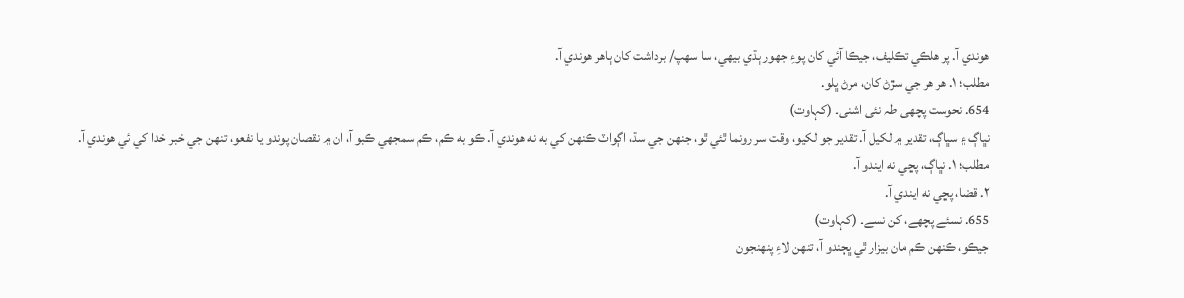ھوندي آ. پر ھلڪي تڪليف، جيڪا آئي کان پوءِ جھور ٻڌي بيھي، سا سھپ/ برداشت کان ٻاھر ھوندي آ.
مطلب؛ ۱. ھر ھر جي سڙڻ کان، مرڻ ڀلو.
654. نحوست پچھی طہ نئی اشنی۔ (کہاوت)
نڀاڳ ۽ سڀاڳ، تقدير ۾ لکيل آ. تقدير جو لکيو، وقت سر رونما ٿئي ٿو، جنھن جي سڌ، اڳواٽ ڪنھن کي به نه ھوندي آ. ڪو به ڪم، ڪم سمجھي ڪبو آ، ان ۾ نقصان پوندو يا نفعو، تنھن جي خبر خدا کي ئي ھوندي آ.
مطلب؛ ۱. نڀاڳ، پڇي نه ايندو آ.
۲. قضا، پڇي نه ايندي آ.
655. نسئے پچھے، کن نسے۔ (کہاوت)
جيڪو، ڪنھن ڪم مان بيزار ٿي ڀڄندو آ، تنھن لاءِ پنھنجون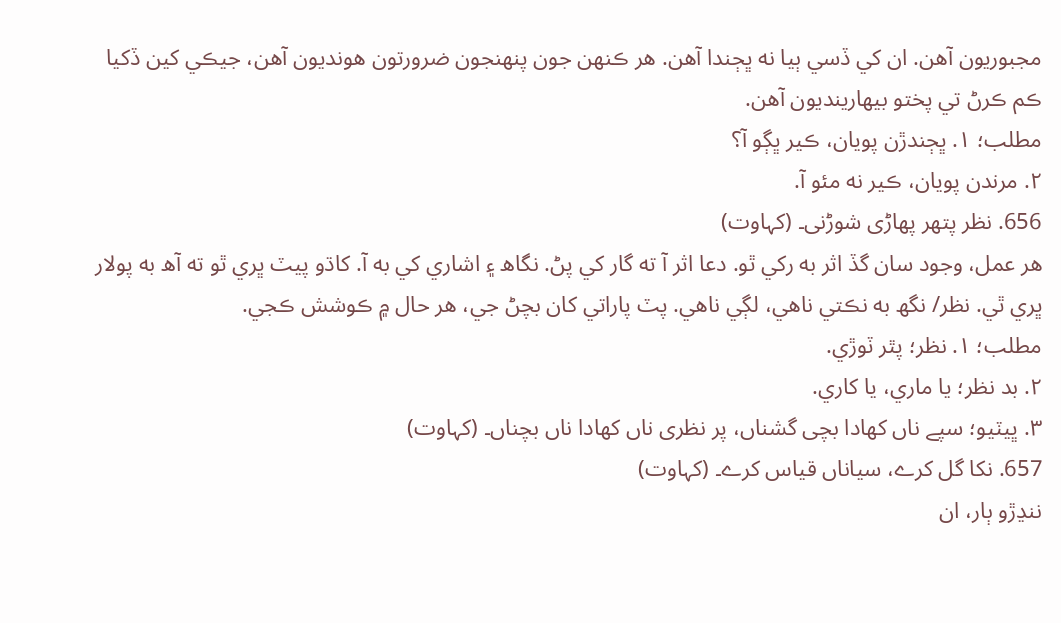مجبوريون آھن. ان کي ڏسي ٻيا نه ڀڄندا آھن. ھر ڪنھن جون پنھنجون ضرورتون ھونديون آھن، جيڪي کين ڏکيا ڪم ڪرڻ تي پختو بيھارينديون آھن.
مطلب؛ ۱. ڀڄندڙن پويان، ڪير ڀڳو آ؟
۲. مرندن پويان، ڪير نه مئو آ.
656. نظر پتھر پھاڑی شوڑنی۔ (کہاوت)
ھر عمل، وجود سان گڏ اثر به رکي ٿو. دعا اثر آ ته گار کي پڻ. نگاھ ۽ اشاري کي به آ. کاڌو پيٽ ڀري ٿو ته آھ به پولار ڀري ٿي. نظر/ نگھ به نڪتي ناھي، لڳي ناھي. پٽ پاراتي کان بچڻ جي، ھر حال ۾ ڪوشش ڪجي.
مطلب؛ ۱. نظر؛ پٿر ٽوڙي.
۲. بد نظر؛ يا ماري، يا کاري.
۳. ڀيٽيو؛ سپے ناں کھادا بچی گشناں، پر نظری ناں کھادا ناں بچناں۔ (کہاوت)
657. نکا گل کرے، سیاناں قیاس کرے۔ (کہاوت)
ننڍڙو ٻار، ان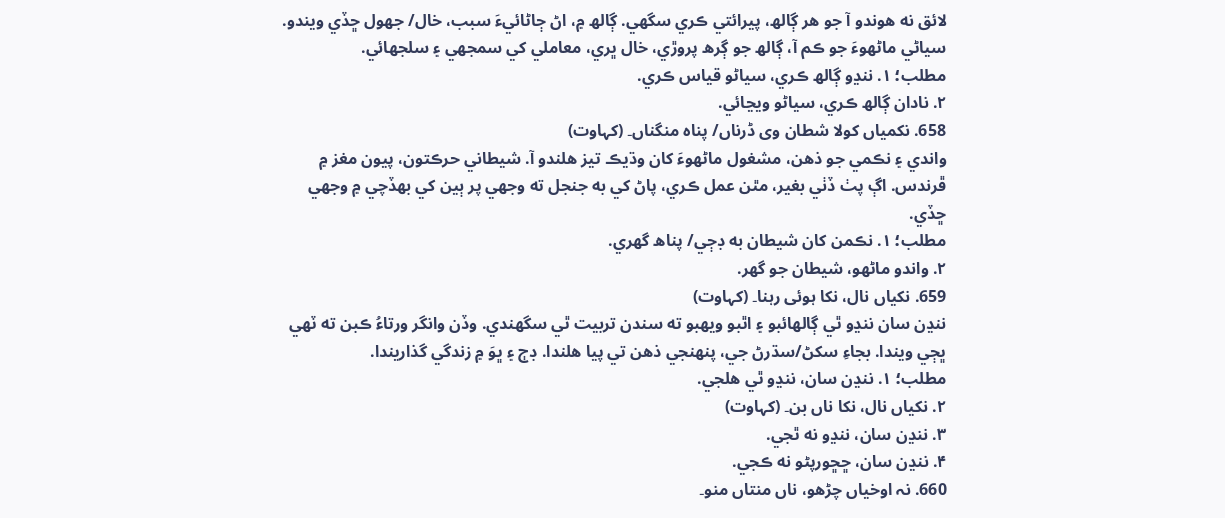لائق نه ھوندو آ جو ھر ڳالھ، پيرائتي ڪري سگھي. ڳالھ ۾، اڻ ڄاڻائيءَ سبب، خال/ جھول ڇڏي ويندو. سياڻي ماڻھوءَ جو ڪم آ، ڳالھ جو ڳرھ پروڙي، خال ڀري، معاملي کي سمجھي ۽ سلجھائي.
مطلب؛ ۱. ننڍو ڳالھ ڪري، سياڻو قياس ڪري.
۲. نادان ڳالھ ڪري، سياڻو ويڃائي.
658. نکمیاں کولا شطان وی ڈرناں/ پناہ منگناں۔ (کہاوت)
واندي ۽ نڪمي جو ذھن، مشغول ماڻھوءَ کان وڌيڪ تيز ھلندو آ. شيطاني حرڪتون، پيون مغز ۾ ڦرندس. اڳ پٺ ڏٺي بغير، مٿن عمل ڪري، پاڻ کي به جنجل ته وجھي پر ٻين کي بهڏچي ۾ وجھي ڇڏي.
مطلب؛ ۱. نڪمن کان شيطان به ڊڄي/ پناھ گھري.
۲. واندو ماڻھو، شيطان جو گھر.
659. نکیاں نال، نکا ہوئی رہنا۔ (کہاوت)
ننڍن سان ننڍو ٿي ڳالھائبو ۽ اٿبو ويھبو ته سندن تربيت ٿي سگھندي. وڏن وانگر ورتاءُ ڪبن ته ٽھي ڀڄي ويندا. بجاءِ سکڻ/سڌرڻ جي، پنھنجي ذھن تي پيا ھلندا. ڊڄ ۽ ڀوَ ۾ زندگي گذاريندا.
مطلب؛ ۱. ننڍن سان، ننڍو ٿي ھلجي.
۲. نکیاں نال، نکا ناں بن۔ (کہاوت)
۳. ننڍن سان، ننڍو نه ٿجي.
۴. ننڍن سان، ڇڇورپڻو نه ڪجي.
660. نہ اوخیاں چڑھو، ناں منتاں منو۔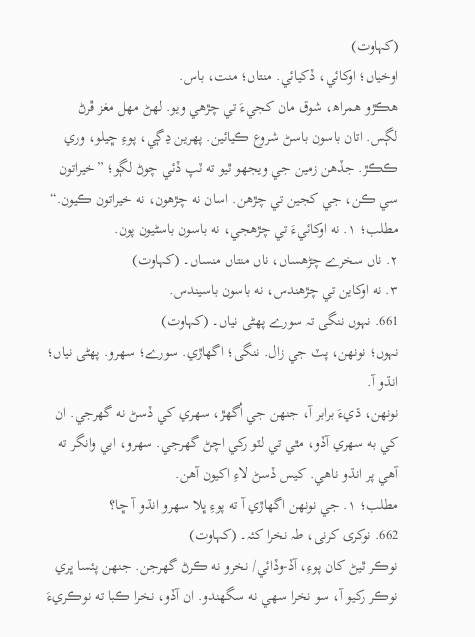(کہاوت)
اوخیاں؛ اوکائي، ڏکيائي. منتاں؛ منت، باس.
ھڪڙو ھمراھ، شوق مان کجيءَ تي چڙھي ويو. لھڻ مھل مغز ڦرڻ لڳس. اتان باسون باسڻ شروع ڪيائين. پھرين ڍڳي، پوءِ ڇيلو، وري ڪڪڙ. جڏھن زمين جي ويجھو ٿيو ته ٽپ ڏئي چوڻ لڳو؛ ”خيراتون سي ڪن، جي کجين تي چڙھن. اسان نه چڙھون، نه خيراتون ڪيون.“
مطلب؛ ۱. نه اوکائيءَ تي چڙھجي، نه باسون باسڻيون پون.
۲. ناں سخرے چڑھساں، ناں منتاں منساں۔ (کہاوت)
۳. نه اوکاين تي چڙھندس، نه باسون باسيندس.
661. نہوں ننگی تہ سورے پھٹی نیاں۔ (کہاوت)
نہوں؛ نونھن، پٽ جي زال. ننگی؛ اگھاڙي. سورے؛ سھرو. پھٹی نیاں؛ انڌو آ.
نونھن، ڌيءَ برابر آ، جنھن جي اُگھڙ، سھري کي ڏسڻ نه گھرجي. ان کي به سھري آڏو، مٿي تي لٽو رکي اچڻ گھرجي. سھرو، ابي وانگر ته آھي پر انڌو ناھي. کيس ڏسڻ لاءِ اکيون آھن.
مطلب؛ ۱. جي نونھن اگھاڙي آ ته پوءِ ڀلا سھرو انڌو آ ڇا؟
662. نوکری کرنی، طہ نخرا کئہ۔ (کہاوت)
نوڪر ٿيڻ کان پوءِ، آڏ-وڏائي/ نخرو نه ڪرڻ گھرجن. جنھن پئسا ڀري نوڪر رکيو آ، سو نخرا سھي نه سگھندو. ان آڏو، نخرا ڪبا ته نوڪريءَ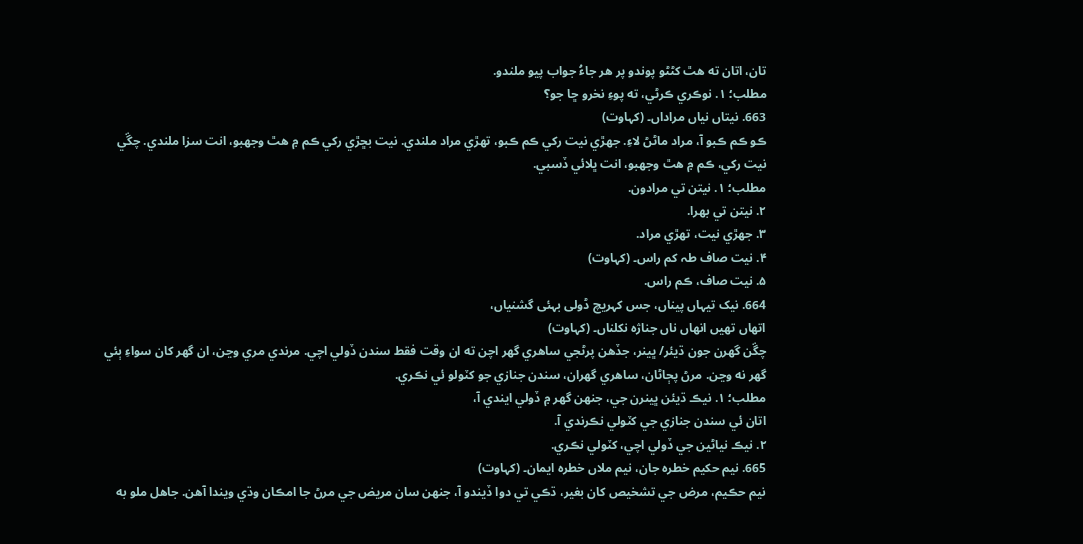تان، اتان ته ھٿ کڻڻو پوندو پر ھر جاءُ جواب پيو ملندو.
مطلب؛ ۱. نوڪري ڪرڻي، ته پوءِ نخرو ڇا جو؟
663. نیتاں نیاں مراداں۔ (کہاوت)
ڪو ڪم ڪبو آ، مراد ماڻڻ لاءِ. جھڙي نيت رکي ڪم ڪبو، تھڙي مراد ملندي. نيت بڇڙي رکي ڪم ۾ ھٿ وجھبو، انت سزا ملندي. چڱي نيت رکي، ڪم ۾ ھٿ وجھبو، انت ڀلائي ڏسبي.
مطلب؛ ۱. نيتن تي مرادون.
۲. نيتن تي بھرا.
۳. جھڙي نيت، تھڙي مراد.
۴. نیت صاف طہ کم راس۔ (کہاوت)
۵. نيت صاف، ڪم راس.
664. نیک تیہاں پیناں، جس کہریچ ڈولی بہئی گشنیاں،
اتھاں تھیں انھاں ناں جناژہ نکلناں۔ (کہاوت)
چڱن گھرن جون ڌيئر/ ڀينر، جڏھن پرڻجي ساھري گھر اچن ته ان وقت فقط سندن ڏولي اچي. مرندي مري وڃن، ان گھر کان سواءِ ٻئي گھر نه وڃن. مرڻ پڄاڻان، ساھري گھران، سندن جنازي جو کٽولو ئي نڪري.
مطلب؛ ۱. نيڪ ڌيئن ڀينرن جي، جنھن گھر ۾ ڏولي ايندي آ،
اتان ئي سندن جنازي جي کٽولي نڪرندي آ.
۲. نيڪ نياڻين جي ڏولي اچي، کٽولي نڪري.
665. نیم حکیم خطرہ جان، نیم ملاں خطرہ ایمان۔ (کہاوت)
نيم حڪيم، مرض جي تشخيص کان بغير، ڌڪي تي دوا ڏيندو آ، جنھن سان مريض جي مرڻ جا امڪان وڌي ويندا آھن. جاھل ملو به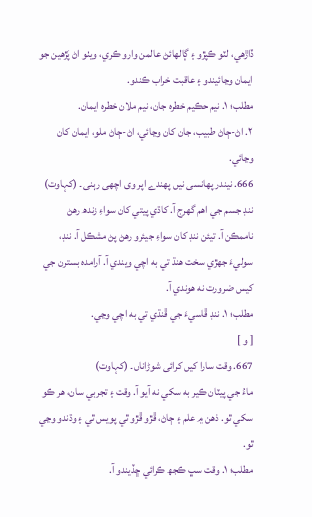ڏاڙھي، لٽو ڪپڙو ۽ ڳالھائڻ عالمن وارو ڪري، ويٺو اڻ پَڙھين جو ايمان وڃائيندو ۽ عاقبت خراب ڪندو.
مطلب؛ ۱. نيم حڪيم خطره جان، نيم ملان خطره ايمان.
۲. اڻ-ڄاڻ طبيب، جان کان وڃائي، اڻ-ڄاڻ ملو، ايمان کان وڃائي.
666. نیندر پھانسی نیں پھندے اپر وی اچھی رہنی۔ (کہاوت)
ننڊ جسم جي اھم گھرج آ. کاڌي پيتي کان سواءِ زندھ رھڻ ناممڪن آ. تيئن ننڊ کان سواءِ جيئرو رھڻ پڻ مشڪل آ. ننڊ، سوليءَ جھڙي سخت ھنڌ تي به اچي ويندي آ. آرامده بسترن جي کيس ضرورت نه ھوندي آ.
مطلب؛ ۱. ننڊ ڦاسيءَ جي ڦنڌي تي به اچي وڃي.
[ و ]
667. وقت سارا کیں کرائی شوڑاناں۔ (کہاوت)
ماءُ جي پيٽان ڪير به سکي نه آيو آ. وقت ۽ تجربي سان، ھر ڪو سکي ٿو. ذھن ۾ علم ۽ ڄاڻ، ڦڙو ڦڙو ٿي پويس ٿي ۽ وڌندو وڃي ٿو.
مطلب؛ ۱. وقت سڀ ڪجھ ڪرائي ڇڏيندو آ.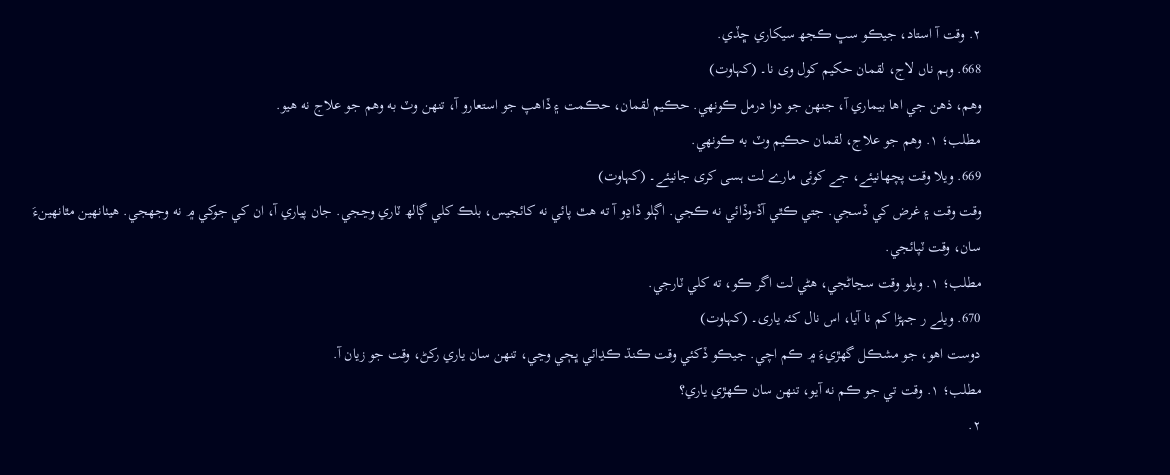۲. وقت آ استاد، جيڪو سڀ ڪجھ سيکاري ڇڏي.
668. وہم ناں لاج، لقمان حکیم کول وی نا۔ (کہاوت)
وھم، ذھن جي اھا بيماري آ، جنھن جو دوا درمل ڪونھي. حڪيم لقمان، حڪمت ۽ ڏاھپ جو استعارو آ، تنھن وٽ به وھم جو علاج نه ھيو.
مطلب؛ ۱. وھم جو علاج، لقمان حڪيم وٽ به ڪونھي.
669. ویلا وقت پچھانیئے، جے کوئی مارے لت ہسی کری جانیئے۔ (کہاوت)
وقت وقت ۽ غرض کي ڏسجي. جتي ڪٿي آڏ-وڏائي نه ڪجي. اڳلو ڏاڍو آ ته ھٿ پائي نه کائجيس، بلڪ کلي ڳالھ ٽاري وڃجي. جان پياري آ، ان کي جوکي ۾ نه وجھجي. ھيٺانھين مٿانھينءَ سان، وقت ٽپائجي.
مطلب؛ ۱. ويلو وقت سڃاڻجي، ھڻي لت اگر ڪو، ته کلي ٽارجي.
670. ویلے ر جہڑا کم نا آیا، اس نال کئہ یاری۔ (کہاوت)
دوست اھو، جو مشڪل گھڙيءَ ۾ ڪم اچي. جيڪو ڏکئي وقت ڪنڌ ڪڍائي ڀڄي وڃي، تنھن سان ياري رکڻ، وقت جو زيان آ.
مطلب؛ ۱. وقت تي جو ڪم نه آيو، تنھن سان ڪھڙي ياري؟
۲.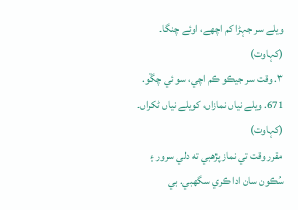ویلے سر جہڑا کم اچھے، اوئے چنگا۔ (کہاوت)
۳. وقت سر جيڪو ڪم اچي، سو ئي چڱو.
671. ویلے نیاں نمازاں، کویلے نیاں ٹکراں۔ (کہاوت)
مقرر وقت تي نماز پڙھبي ته دلي سرور ۽ سُڪون سان ادا ڪري سگھبي. بي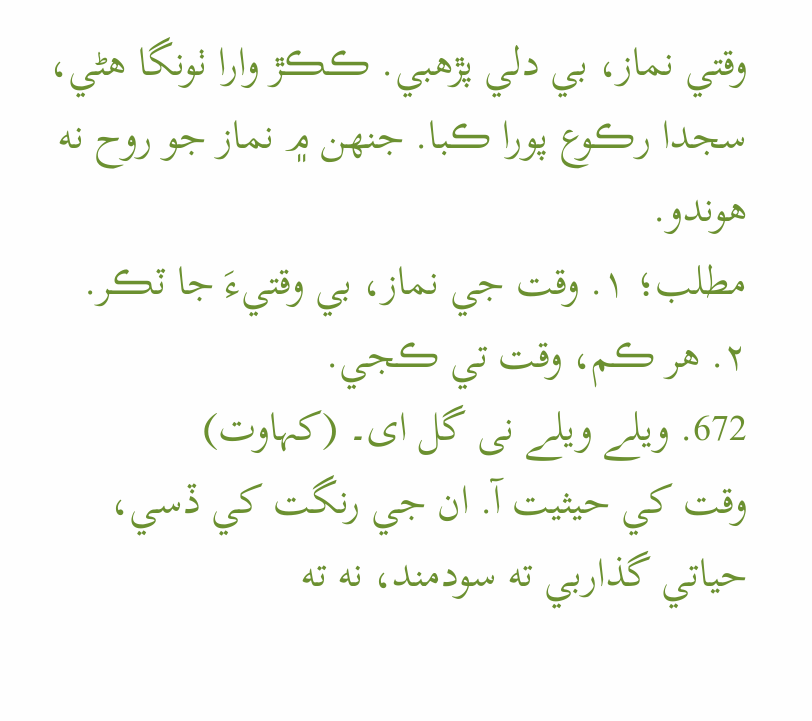وقتي نماز، بي دلي پڙھبي. ڪڪڙ وارا ٺونگا ھڻي، سجدا رڪوع پورا ڪبا. جنھن ۾ نماز جو روح نه ھوندو.
مطلب؛ ۱. وقت جي نماز، بي وقتيءَ جا ٽڪر.
۲. ھر ڪم، وقت تي ڪجي.
672. ویلے ویلے نی گل ای۔ (کہاوت)
وقت کي حيثيت آ. ان جي رنگت کي ڏسي، حياتي گذاربي ته سودمند، نه ته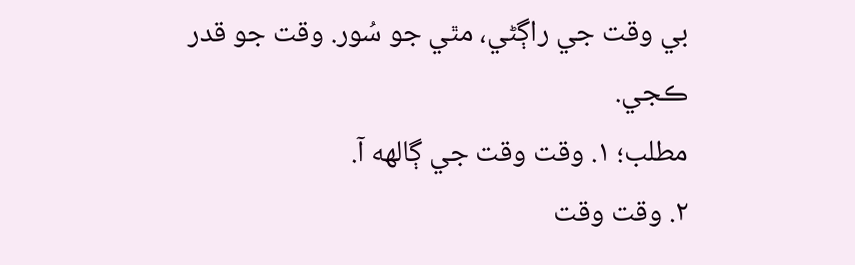بي وقت جي راڳڻي، مٿي جو سُور. وقت جو قدر ڪجي.
مطلب؛ ۱. وقت وقت جي ڳالهه آ.
۲. وقت وقت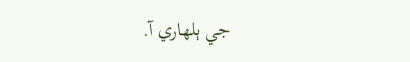جي ٻلھاري آ.